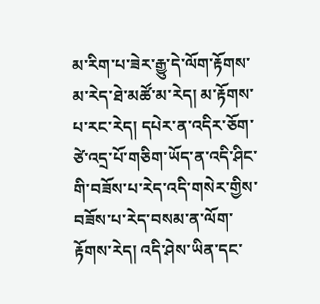མ་རིག་པ་ཟེར་རྒྱུ་དེ་ལོག་རྟོགས་མ་རེད་ཐེ་མཚོ་མ་རེད། མ་རྟོགས་པ་རང་རེད། དཔེར་ན་འདིར་ཅོག་ཙེ་འདྲ་པོ་གཅིག་ཡོད་ན་འདི་ཤིང་གི་བཟོས་པ་རེད་འདི་གསེར་གྱིས་བཟོས་པ་རེད་བསམ་ན་ལོག་རྟོགས་རེད། འདི་ཤེས་ཡིན་དང་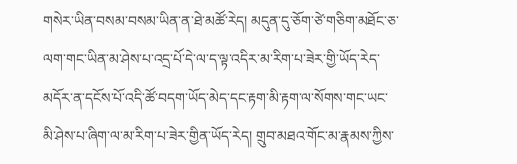གསེར་ཡིན་བསམ་བསམ་ཡིན་ན་ཐེ་མཚོ་རེད། མདུན་དུ་ཅོག་ཙེ་གཅིག་མཐོང་ཅ་ལག་གང་ཡིན་མ་ཤེས་པ་འདྲ་པོ་དེ་ལ་ད་ལྟ་འདིར་མ་རིག་པ་ཟེར་གྱི་ཡོད་རེད་མདོར་ན་དངོས་པོ་འདི་ཚོ་བདག་ཡོད་མེད་དང་རྟག་མི་རྟག་ལ་སོགས་གང་ཡང་མི་ཤེས་པ་ཞིག་ལ་མ་རིག་པ་ཟེར་གྱིན་ཡོད་རེད། གྲུབ་མཐའ་གོང་མ་རྣམས་ཀྱིས་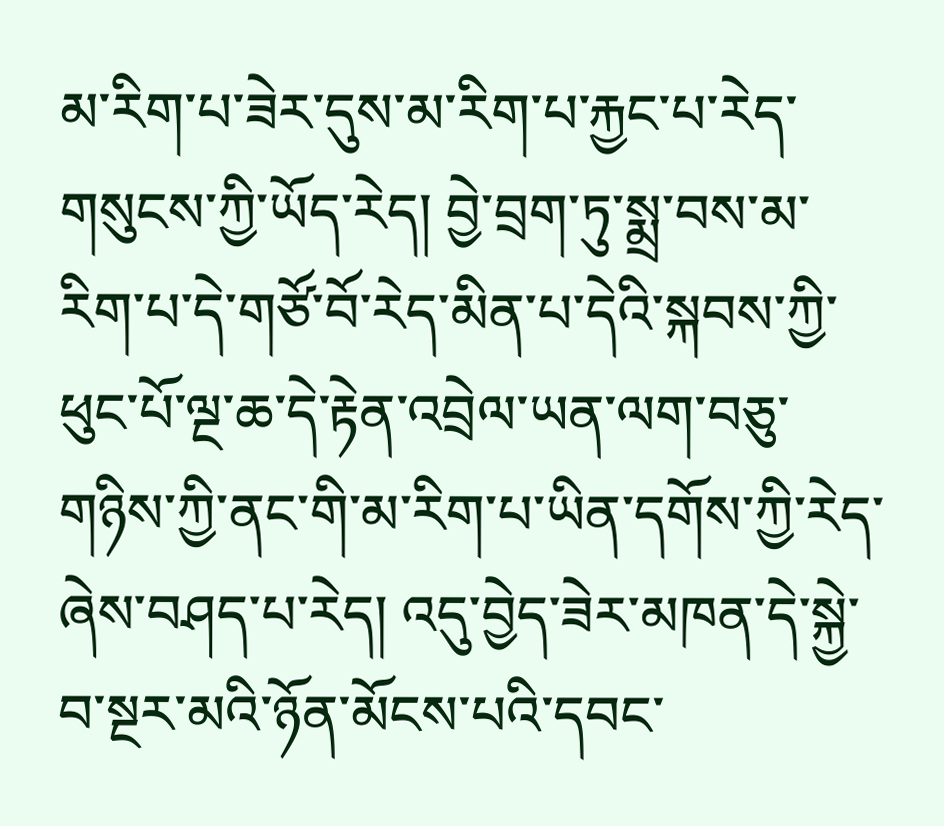མ་རིག་པ་ཟེར་དུས་མ་རིག་པ་རྐྱང་པ་རེད་གསུངས་ཀྱི་ཡོད་རེད། བྱེ་བྲག་ཏུ་སྨྲ་བས་མ་རིག་པ་དེ་གཙོ་བོ་རེད་མིན་པ་དེའི་སྐབས་ཀྱི་ཕུང་པོ་ལྔ་ཆ་དེ་རྟེན་འབྲེལ་ཡན་ལག་བཅུ་གཉིས་ཀྱི་ནང་གི་མ་རིག་པ་ཡིན་དགོས་ཀྱི་རེད་ཞེས་བཤད་པ་རེད། འདུ་བྱེད་ཟེར་མཁན་དེ་སྐྱེ་བ་སྔར་མའི་ཉོན་མོངས་པའི་དབང་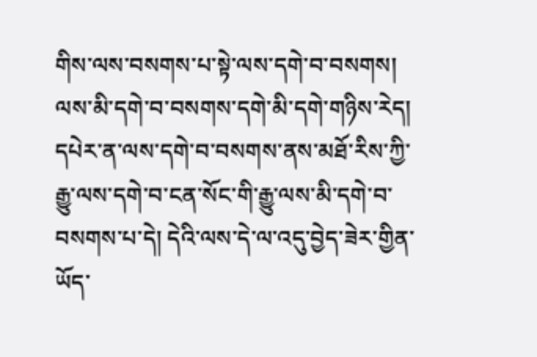གིས་ལས་བསགས་པ་སྟེ་ལས་དགེ་བ་བསགས། ལས་མི་དགེ་བ་བསགས་དགེ་མི་དགེ་གཉིས་རེད། དཔེར་ན་ལས་དགེ་བ་བསགས་ནས་མཐོ་རིས་ཀྱི་རྒྱུ་ལས་དགེ་བ་ངན་སོང་གི་རྒྱུ་ལས་མི་དགེ་བ་བསགས་པ་དེ། དེའི་ལས་དེ་ལ་འདུ་བྱེད་ཟེར་གྱིན་ཡོད་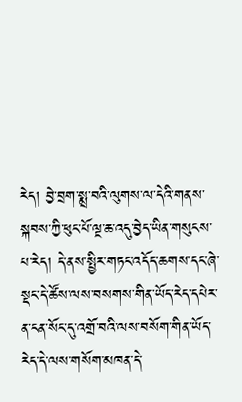རེད། བྱེ་བྲག་སྨྲ་བའི་ལུགས་ལ་དེའི་གནས་སྐབས་ཀྱི་ཕུང་པོ་ལྔ་ཆ་འདུ་བྱེད་ཡིན་གསུངས་པ་རེད། དེ་ནས་སྤྱིར་གཏང་འདོད་ཆགས་དང་ཞེ་སྡང་དེ་ཚོས་ལས་བསགས་གིན་ཡོད་རེད་དཔེར་ན་ངན་སོང་དུ་འགྲོ་བའི་ལས་བསོག་གིན་ཡོད་རེད་དེ་ལས་གསོག་མཁན་དེ་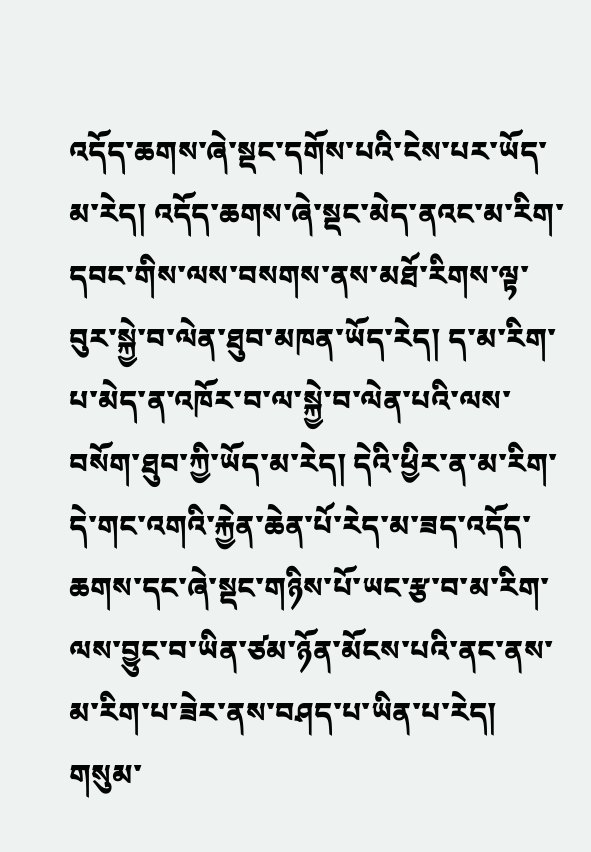འདོད་ཆགས་ཞེ་སྡང་དགོས་པའི་ངེས་པར་ཡོད་མ་རེད། འདོད་ཆགས་ཞེ་སྡང་མེད་ནའང་མ་རིག་དབང་གིས་ལས་བསགས་ནས་མཐོ་རིགས་ལྟ་བུར་སྐྱེ་བ་ལེན་ཐུབ་མཁན་ཡོད་རེད། ད་མ་རིག་པ་མེད་ན་འཁོར་བ་ལ་སྐྱེ་བ་ལེན་པའི་ལས་བསོག་ཐུབ་ཀྱི་ཡོད་མ་རེད། དེའི་ཕྱིར་ན་མ་རིག་དེ་གང་འགའི་རྐྱེན་ཆེན་པོ་རེད་མ་ཟད་འདོད་ཆགས་དང་ཞེ་སྡང་གཉིས་པོ་ཡང་རྩ་བ་མ་རིག་ལས་བྱུང་བ་ཡིན་ཙམ་ཉོན་མོངས་པའི་ནང་ནས་མ་རིག་པ་ཟེར་ནས་བཤད་པ་ཡིན་པ་རེད། གསུམ་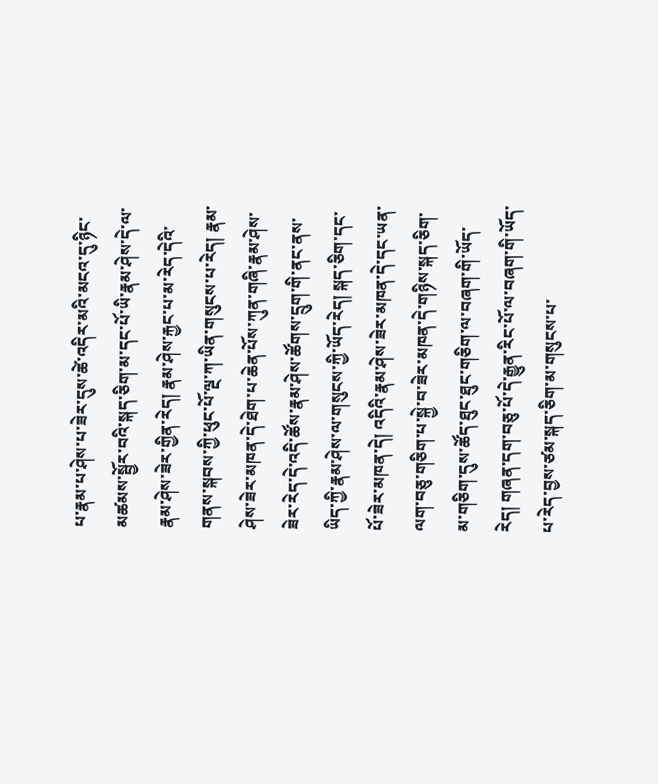པ་རྣམ་པ་ཤེས་པ་ཟེར་དུས་ཚེ་འདིར་མའི་མངའ་དུ་ཉིང་མཚམས་སྦྱོར་བའི་སྐད་ཅིག་མ་དང་པོ་ཡི་རྣམ་ཤེས་དེ་ལ་རྣམ་ཤེས་ཟེར་གྱིན་རེད། རྣམ་ཤེས་རྐྱང་པ་མ་རེད་དེའི་གནས་སྐབས་ཀྱི་ཕུང་པོ་ལྔ་ཀ་ཡིན་གསུངས་པ་རེད། རྣམ་ཤེས་ཟེར་མཁན་དེ་ཐེག་པ་ཆེན་པོས་ཀུན་གཞི་རྣམ་ཤེས་ཟེར་རེད་དེ་འདི་ཚོས་རྣམ་ཤེས་ཚོགས་དྲུག་གི་ནང་ནས་ཡིད་ཀྱི་རྣམ་ཤེས་ལ་གསུངས་ཀྱི་ཡོད་རེད། སྐད་ཅིག་དང་པོ་ཟེར་མཁན་དེ། འདིའི་རྣམ་ཤེས་ཟེར་མཁན་དེ་དང་ཡན་ལག་བཅུ་གཅིག་པ་སྐྱེ་བ་ཟེར་མཁན་དེ་གཉིས་སྐད་ཅིག་མ་གཅིག་དུས་ཚོད་ཐུང་ཐུང་གཅིག་ལ་བཞག་གི་ཡོད་རེད། གཞན་དག་བཅུ་པོ་དེ་རྒྱུན་རིང་པོ་ལ་བཞག་གི་ཡོད་པ་རེད་བྱས་ཙམ་སྐད་ཅིག་མ་གསུངས་པ་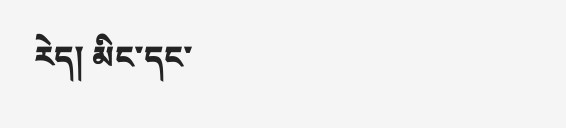རེད། མིང་དང་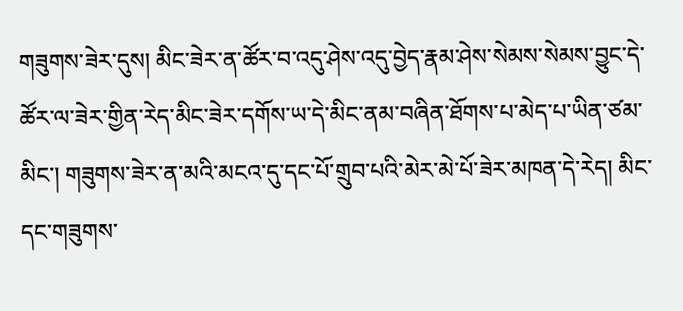གཟུགས་ཟེར་དུས། མིང་ཟེར་ན་ཚོར་བ་འདུ་ཤེས་འདུ་བྱེད་རྣམ་ཤེས་སེམས་སེམས་བྱུང་དེ་ཚོར་ལ་ཟེར་གྱིན་རེད་མིང་ཟེར་དགོས་ཡ་དེ་མིང་ནམ་བཞིན་ཐོགས་པ་མེད་པ་ཡིན་ཙམ་མིང་། གཟུགས་ཟེར་ན་མའི་མངའ་དུ་དང་པོ་གྲུབ་པའི་མེར་མེ་པོ་ཟེར་མཁན་དེ་རེད། མིང་དང་གཟུགས་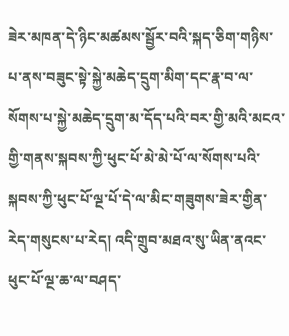ཟེར་མཁན་དེ་ཉིང་མཚམས་སྦྱོར་བའི་སྐད་ཅིག་གཉིས་པ་ནས་བཟུང་སྟེ་སྐྱེ་མཆེད་དྲུག་མིག་དང་རྣ་བ་ལ་སོགས་པ་སྐྱེ་མཆེད་དྲུག་མ་དོད་པའི་བར་གྱི་མའི་མངའ་གྱི་གནས་སྐབས་ཀྱི་ཕུང་པོ་མེ་མེ་པོ་ལ་སོགས་པའི་སྐབས་ཀྱི་ཕུང་པོ་ལྔ་པོ་དེ་ལ་མིང་གཟུགས་ཟེར་གྱིན་རེད་གསུངས་པ་རེད། འདི་གྲུབ་མཐའ་སུ་ཡིན་ནའང་ཕུང་པོ་ལྔ་ཆ་ལ་བཤད་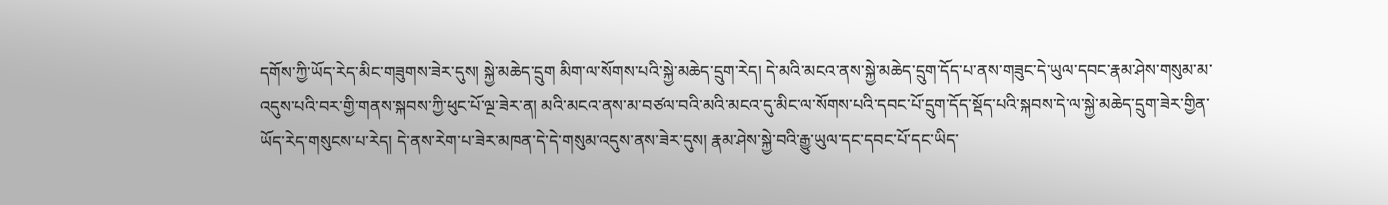དགོས་ཀྱི་ཡོད་རེད་མིང་གཟུགས་ཟེར་དུས། སྐྱེ་མཆེད་དྲུག མིག་ལ་སོགས་པའི་སྐྱེ་མཆེད་དྲུག་རེད། དེ་མའི་མངའ་ནས་སྐྱེ་མཆེད་དྲུག་དོད་པ་ནས་གཟུང་དེ་ཡུལ་དབང་རྣམ་ཤེས་གསུམ་མ་འདུས་པའི་བར་གྱི་གནས་སྐབས་ཀྱི་ཕུང་པོ་ལྔ་ཟེར་ན། མའི་མངའ་ནས་མ་བཙལ་བའི་མའི་མངའ་དུ་མིང་ལ་སོགས་པའི་དབང་པོ་དྲུག་དོད་སྡོད་པའི་སྐབས་དེ་ལ་སྐྱེ་མཆེད་དྲུག་ཟེར་གྱིན་ཡོད་རེད་གསུངས་པ་རེད། དེ་ནས་རེག་པ་ཟེར་མཁན་དེ་དེ་གསུམ་འདུས་ནས་ཟེར་དུས། རྣམ་ཤེས་སྐྱེ་བའི་རྒྱུ་ཡུལ་དང་དབང་པོ་དང་ཡིད་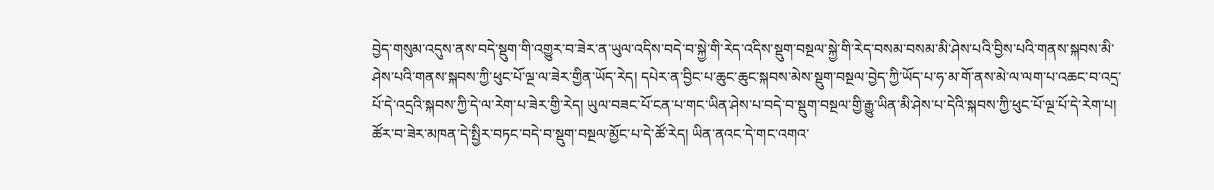བྱེད་གསུམ་འདུས་ནས་བདེ་སྡུག་གི་འགྱུར་བ་ཟེར་ན་ཡུལ་འདིས་བདེ་བ་སྐྱེ་གི་རེད་འདིས་སྡུག་བསྔལ་སྐྱེ་གི་རེད་བསམ་བསམ་མི་ཤེས་པའི་བྱིས་པའི་གནས་སྐབས་མི་ཤེས་པའི་གནས་སྐབས་ཀྱི་ཕུང་པོ་ལྔ་ལ་ཟེར་གྱིན་ཡོད་རེད། དཔེར་ན་བྱིང་པ་ཆུང་ཆུང་སྐབས་མེས་སྡུག་བསྔལ་བྱེད་ཀྱི་ཡོད་པ་ཧ་མ་གོ་ནས་མེ་ལ་ལག་པ་འཆང་བ་འདྲ་པོ་དེ་འདྲའི་སྐབས་ཀྱི་དེ་ལ་རེག་པ་ཟེར་གྱི་རེད། ཡུལ་བཟང་པོ་ངན་པ་གང་ཡིན་ཤེས་པ་བདེ་བ་སྡུག་བསྔལ་གྱི་རྒྱུ་ཡིན་མི་ཤེས་པ་དེའི་སྐབས་ཀྱི་ཕུང་པོ་ལྔ་པོ་དེ་རེག་པ། ཚོར་བ་ཟེར་མཁན་དེ་སྤྱིར་བཏང་བདེ་བ་སྡུག་བསྔལ་མྱོང་པ་དེ་ཚོ་རེད། ཡིན་ནའང་དེ་གང་འགའ་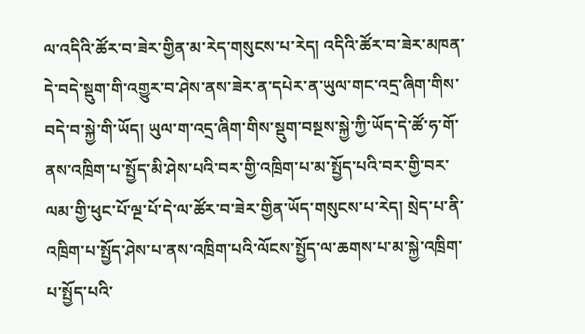ལ་འདིའི་ཚོར་བ་ཟེར་གྱིན་མ་རེད་གསུངས་པ་རེད། འདིའི་ཚོར་བ་ཟེར་མཁན་དེ་བདེ་སྡུག་གི་འགྱུར་བ་ཤེས་ནས་ཟེར་ན་དཔེར་ན་ཡུལ་གང་འདྲ་ཞིག་གིས་བདེ་བ་སྐྱེ་གི་ཡོད། ཡུལ་ག་འདྲ་ཞིག་གིས་སྡུག་བསྔས་སྐྱེ་ཀྱི་ཡོད་དེ་ཚོ་ཧ་གོ་ནས་འཁྲིག་པ་སྤྱོད་མི་ཤེས་པའི་བར་གྱི་འཁྲིག་པ་མ་སྤྱོད་པའི་བར་གྱི་བར་ལམ་གྱི་ཕུང་པོ་ལྔ་པོ་དེ་ལ་ཚོར་བ་ཟེར་གྱིན་ཡོད་གསུངས་པ་རེད། སྲེད་པ་ནི་འཁྲིག་པ་སྤྱོད་ཤེས་པ་ནས་འཁྲིག་པའི་ལོངས་སྤྱོད་ལ་ཆགས་པ་མ་སྐྱེ་འཁྲིག་པ་སྤྱོད་པའི་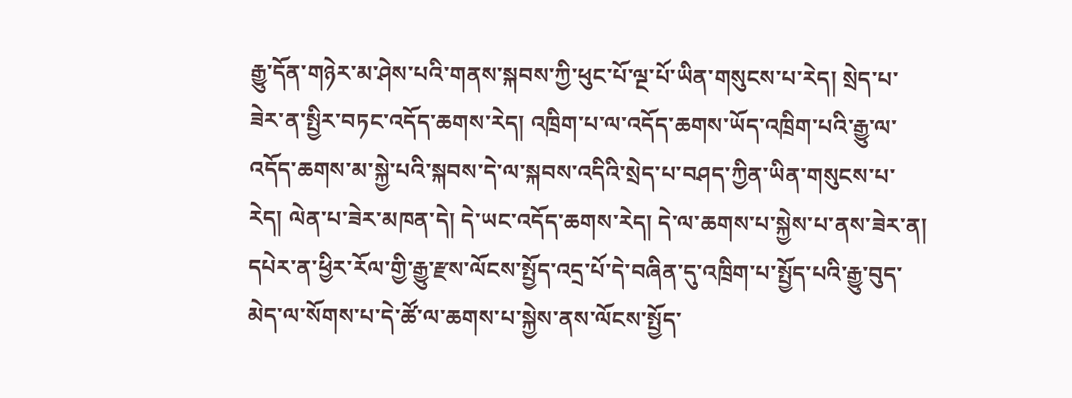རྒྱུ་དོན་གཉེར་མ་ཤེས་པའི་གནས་སྐབས་ཀྱི་ཕུང་པོ་ལྔ་པོ་ཡིན་གསུངས་པ་རེད། སྲེད་པ་ཟེར་ན་སྤྱིར་བཏང་འདོད་ཆགས་རེད། འཁྲིག་པ་ལ་འདོད་ཆགས་ཡོད་འཁྲིག་པའི་རྒྱུ་ལ་འདོད་ཆགས་མ་སྐྱེ་པའི་སྐབས་དེ་ལ་སྐབས་འདིའི་སྲེད་པ་བཤད་ཀྱིན་ཡིན་གསུངས་པ་རེད། ལེན་པ་ཟེར་མཁན་དེ། དེ་ཡང་འདོད་ཆགས་རེད། དེ་ལ་ཆགས་པ་སྐྱེས་པ་ནས་ཟེར་ན། དཔེར་ན་ཕྱིར་རོལ་གྱི་རྒྱུ་རྫས་ལོངས་སྤྱོད་འདྲ་པོ་དེ་བཞིན་དུ་འཁྲིག་པ་སྤྱོད་པའི་རྒྱུ་བུད་མེད་ལ་སོགས་པ་དེ་ཚོ་ལ་ཆགས་པ་སྐྱེས་ནས་ལོངས་སྤྱོད་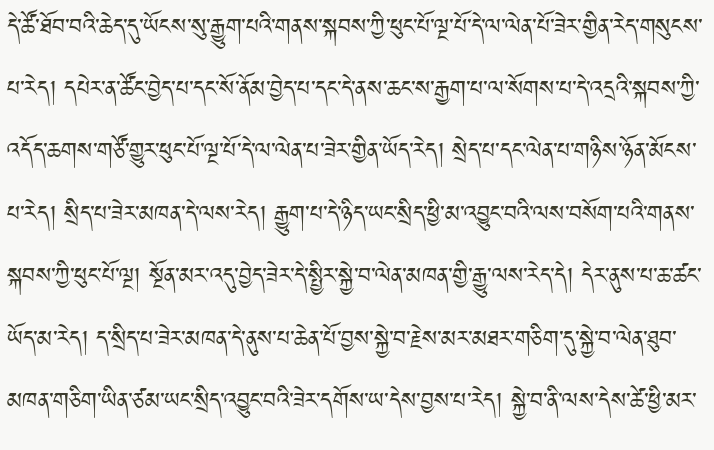དེ་ཚོ་ཐོབ་བའི་ཆེད་དུ་ཡོངས་སུ་རྒྱུག་པའི་གནས་སྐབས་ཀྱི་ཕུང་པོ་ལྔ་པོ་དེ་ལ་ལེན་པོ་ཟེར་གྱིན་རེད་གསུངས་པ་རེད། དཔེར་ན་ཚོང་བྱེད་པ་དང་སོ་ནོམ་བྱེད་པ་དང་དེ་ནས་ཆང་ས་རྒྱག་པ་ལ་སོགས་པ་དེ་འདྲའི་སྐབས་ཀྱི་འདོད་ཆགས་གཙོ་གྱུར་ཕུང་པོ་ལྔ་པོ་དེ་ལ་ལེན་པ་ཟེར་གྱིན་ཡོད་རེད། སྲེད་པ་དང་ལེན་པ་གཉིས་ཉོན་མོངས་པ་རེད། སྲིད་པ་ཟེར་མཁན་དེ་ལས་རེད། རྒྱུག་པ་དེ་ཉིད་ཡང་སྲིད་ཕྱི་མ་འབྱུང་བའི་ལས་བསོག་པའི་གནས་སྐབས་ཀྱི་ཕུང་པོ་ལྔ། སྔོན་མར་འདུ་བྱེད་ཟེར་དེ་སྤྱིར་སྐྱེ་བ་ལེན་མཁན་གྱི་རྒྱུ་ལས་རེད་དེ། དེར་ནུས་པ་ཆ་ཚང་ཡོད་མ་རེད། ད་སྲིད་པ་ཟེར་མཁན་དེ་ནུས་པ་ཆེན་པོ་བྱས་སྐྱེ་བ་རྗེས་མར་མཐར་གཅིག་དུ་སྐྱེ་བ་ལེན་ཐུབ་མཁན་གཅིག་ཡིན་ཙམ་ཡང་སྲིད་འབྱུང་བའི་ཟེར་དགོས་ཡ་དེས་བྱས་པ་རེད། སྐྱེ་བ་ནི་ལས་དེས་ཚེ་ཕྱི་མར་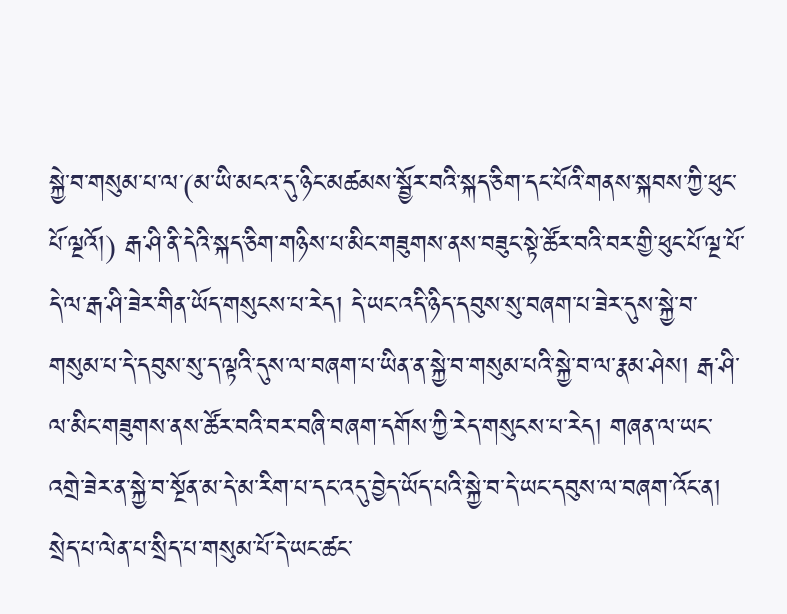སྐྱེ་བ་གསུམ་པ་ལ་(མ་ཡི་མངའ་དུ་ཉིང་མཚམས་སྦྱོར་བའི་སྐད་ཅིག་དང་པོའི་གནས་སྐབས་ཀྱི་ཕུང་པོ་ལྔའོ།) རྒ་ཤི་ནི་དེའི་སྐད་ཅིག་གཉིས་པ་མིང་གཟུགས་ནས་བཟུང་སྟེ་ཚོར་བའི་བར་གྱི་ཕུང་པོ་ལྔ་པོ་དེ་ལ་རྒ་ཤི་ཟེར་གིན་ཡོད་གསུངས་པ་རེད། དེ་ཡང་འདི་ཉིད་དབུས་སུ་བཞག་པ་ཟེར་དུས་སྐྱེ་བ་གསུམ་པ་དེ་དབུས་སུ་ད་ལྟའི་དུས་ལ་བཞག་པ་ཡིན་ན་སྐྱེ་བ་གསུམ་པའི་སྐྱེ་བ་ལ་རྣམ་ཤེས། རྒ་ཤི་ལ་མིང་གཟུགས་ནས་ཚོར་བའི་བར་བཞི་བཞག་དགོས་ཀྱི་རེད་གསུངས་པ་རེད། གཞན་ལ་ཡང་འགྲེ་ཟེར་ན་སྐྱེ་བ་སྔོན་མ་དེ་མ་རིག་པ་དང་འདུ་བྱེད་ཡོད་པའི་སྐྱེ་བ་དེ་ཡང་དབུས་ལ་བཞག་འོང་ན། སྲེད་པ་ལེན་པ་སྲིད་པ་གསུམ་པོ་དེ་ཡང་ཚང་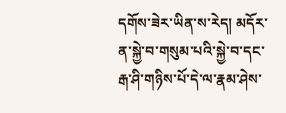དགོས་ཟེར་ཡིན་ས་རེད། མདོར་ན་སྐྱེ་བ་གསུམ་པའི་སྐྱེ་བ་དང་རྒ་ཤི་གཉིས་པོ་དེ་ལ་རྣམ་ཤེས་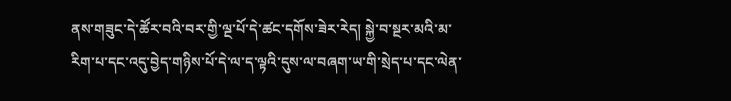ནས་གཟུང་དེ་ཚོར་བའི་བར་གྱི་ལྔ་པོ་དེ་ཚང་དགོས་ཟེར་རེད། སྐྱེ་བ་སྔར་མའི་མ་རིག་པ་དང་འདུ་བྱེད་གཉིས་པོ་དེ་ལ་ད་ལྟའི་དུས་ལ་བཞག་ཡ་གི་སྲེད་པ་དང་ལེན་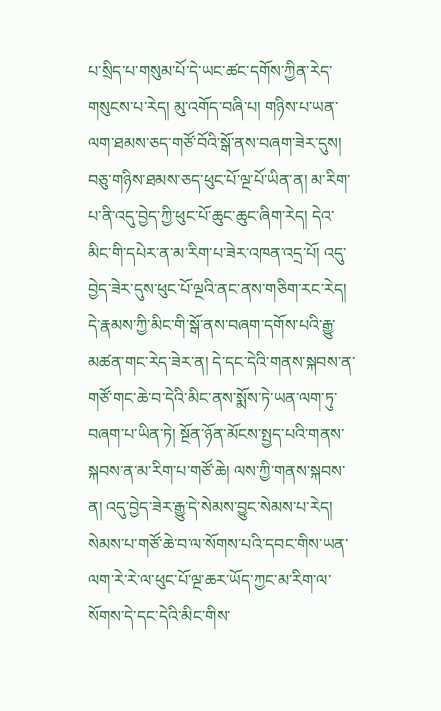པ་སྲིད་པ་གསུམ་པོ་དེ་ཡང་ཚང་དགོས་ཀྱིན་རེད་གསུངས་པ་རེད། མུ་འགོད་བཞི་པ། གཉིས་པ་ཡན་ལག་ཐམས་ཅད་གཙོ་བོའི་སྒོ་ནས་བཞག་ཟེར་དུས། བཅུ་གཉིས་ཐམས་ཅད་ཕུང་པོ་ལྔ་པོ་ཡིན་ན། མ་རིག་པ་ནི་འདུ་བྱེད་ཀྱི་ཕུང་པོ་ཆུང་ཆུང་ཞིག་རེད། དེའ་མིང་གི་དཔེར་ན་མ་རིག་པ་ཟེར་འཁན་འདྲ་པོ། འདུ་བྱེད་ཟེར་དུས་ཕུང་པོ་ལྔའི་ནང་ནས་གཅིག་རང་རེད། དེ་རྣམས་ཀྱི་མིང་གི་སྒོ་ནས་བཞག་དགོས་པའི་རྒྱུ་མཚན་གང་རེད་ཟེར་ན། དེ་དང་དེའི་གནས་སྐབས་ན་གཙོ་གང་ཆེ་བ་དེའི་མིང་ནས་སྨོས་ཏེ་ཡན་ལག་ཏུ་བཞག་པ་ཡིན་ཏེ། སྔོན་ཉོན་མོངས་སྤྱད་པའི་གནས་སྐབས་ན་མ་རིག་པ་གཙོ་ཆེ། ལས་ཀྱི་གནས་སྐབས་ན། འདུ་བྱེད་ཟེར་རྒྱུ་དེ་སེམས་བྱུང་སེམས་པ་རེད། སེམས་པ་གཙོ་ཆེ་བ་ལ་སོགས་པའི་དབང་གིས་ཡན་ལག་རེ་རེ་ལ་ཕུང་པོ་ལྔ་ཆར་ཡོད་ཀྱང་མ་རིག་ལ་སོགས་དེ་དང་དེའི་མིང་གིས་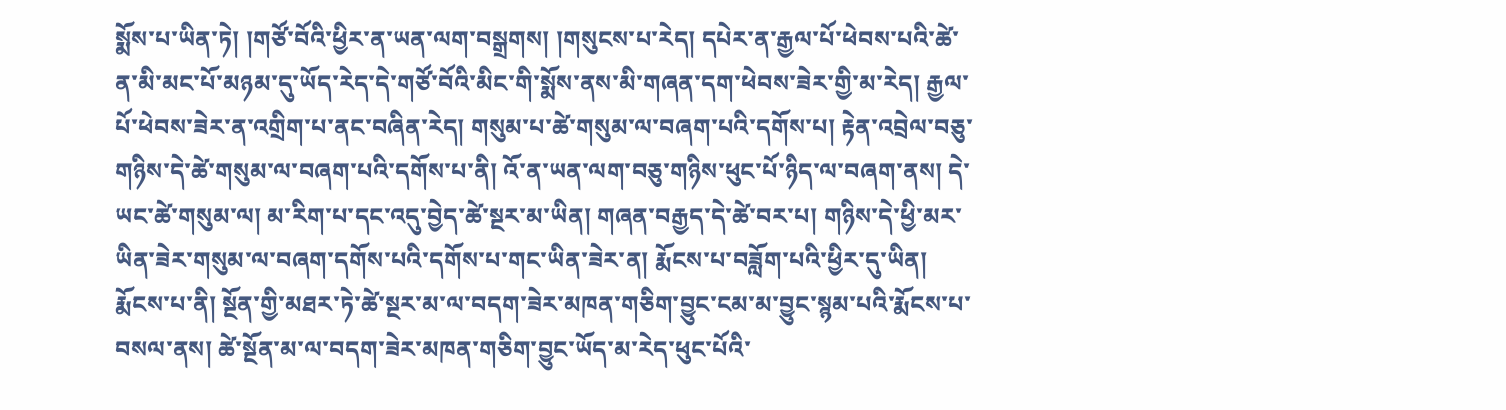སྨོས་པ་ཡིན་ཏེ། །གཙོ་བོའི་ཕྱིར་ན་ཡན་ལག་བསྒྲགས། །གསུངས་པ་རེད། དཔེར་ན་རྒྱལ་པོ་ཕེབས་པའི་ཚེ་ན་མི་མང་པོ་མཉམ་དུ་ཡོད་རེད་དེ་གཙོ་བོའི་མིང་གི་སྨོས་ནས་མི་གཞན་དག་ཕེབས་ཟེར་གྱི་མ་རེད། རྒྱལ་པོ་ཕེབས་ཟེར་ན་འགྲིག་པ་ནང་བཞིན་རེད། གསུམ་པ་ཚེ་གསུམ་ལ་བཞག་པའི་དགོས་པ། རྟེན་འབྲེལ་བཅུ་གཉིས་དེ་ཚེ་གསུམ་ལ་བཞག་པའི་དགོས་པ་ནི། འོ་ན་ཡན་ལག་བཅུ་གཉིས་ཕུང་པོ་ཉིད་ལ་བཞག་ནས། དེ་ཡང་ཚེ་གསུམ་ལ། མ་རིག་པ་དང་འདུ་བྱེད་ཚེ་སྔར་མ་ཡིན། གཞན་བརྒྱད་དེ་ཚེ་བར་པ། གཉིས་དེ་ཕྱི་མར་ཡིན་ཟེར་གསུམ་ལ་བཞག་དགོས་པའི་དགོས་པ་གང་ཡིན་ཟེར་ན། རྨོངས་པ་བཟློག་པའི་ཕྱིར་དུ་ཡིན། རྨོངས་པ་ནི། སྔོན་གྱི་མཐར་ཏེ་ཚེ་སྔར་མ་ལ་བདག་ཟེར་མཁན་གཅིག་བྱུང་ངམ་མ་བྱུང་སྙམ་པའི་རྨོངས་པ་བསལ་ནས། ཚེ་སྔོན་མ་ལ་བདག་ཟེར་མཁན་གཅིག་བྱུང་ཡོད་མ་རེད་ཕུང་པོའི་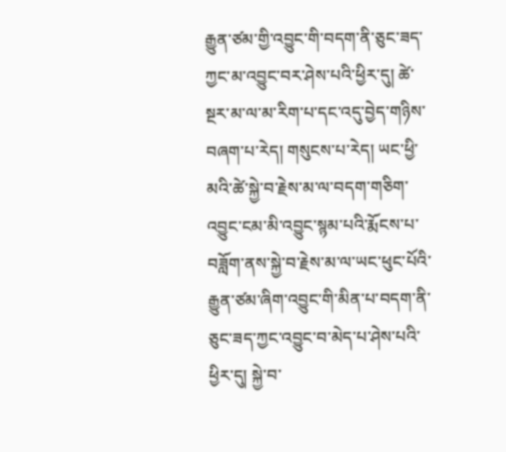རྒྱུན་ཙམ་གྱི་འབྱུང་གི་བདག་ནི་ཅུང་ཟད་ཀྱང་མ་འབྱུང་བར་ཤེས་པའི་ཕྱིར་དུ། ཚེ་སྔར་མ་ལ་མ་རིག་པ་དང་འདུ་བྱེད་གཉིས་བཞག་པ་རེད། གསུངས་པ་རེད། ཡང་ཕྱི་མའི་ཚེ་སྐྱེ་བ་རྗེས་མ་ལ་བདག་གཅིག་འབྱུང་ངམ་མི་འབྱུང་སྙམ་པའི་རྨོངས་པ་བཟློག་ནས་སྐྱེ་བ་རྗེས་མ་ལ་ཡང་ཕུང་པོའི་རྒྱུན་ཙམ་ཞིག་འབྱུང་གི་མིན་པ་བདག་ནི་ཅུང་ཟད་ཀྱང་འབྱུང་བ་མེད་པ་ཤེས་པའི་ཕྱིར་དུ། སྐྱེ་བ་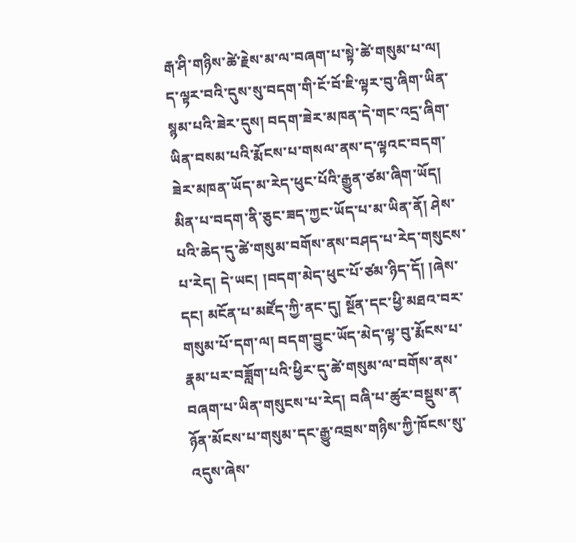རྒ་ཤི་གཉིས་ཚེ་རྗེས་མ་ལ་བཞག་པ་སྟེ་ཚེ་གསུམ་པ་ལ། ད་ལྟར་བའི་དུས་སུ་བདག་གི་ངོ་བོ་ཇི་ལྟར་བུ་ཞིག་ཡིན་སྙམ་པའི་ཟེར་དུས། བདག་ཟེར་མཁན་དེ་གང་འདྲ་ཞིག་ཡིན་བསམ་པའི་རྨོངས་པ་གསལ་ནས་ད་ལྟའང་བདག་ཟེར་མཁན་ཡོད་མ་རེད་ཕུང་པོའི་རྒྱུན་ཙམ་ཞིག་ཡོད། མིན་པ་བདག་ནི་ཅུང་ཟད་ཀྱང་ཡོད་པ་མ་ཡིན་ནོ། ཤེས་པའི་ཆེད་དུ་ཚེ་གསུམ་བགོས་ནས་བཤད་པ་རེད་གསུངས་པ་རེད། དེ་ཡང། །བདག་མེད་ཕུང་པོ་ཙམ་ཉིད་དོ། །ཞེས་དང། མངོན་པ་མཛོད་ཀྱི་ནང་དུ། སྔོན་དང་ཕྱི་མཐའ་བར་གསུམ་པོ་དག་ལ། བདག་བྱུང་ཡོད་མེད་ལྟ་བུ་རྨོངས་པ་རྣམ་པར་བཟློག་པའི་ཕྱིར་དུ་ཚེ་གསུམ་ལ་བགོས་ནས་བཞག་པ་ཡིན་གསུངས་པ་རེད། བཞི་པ་ཚུར་བསྡུས་ན་ཉོན་མོངས་པ་གསུམ་དང་རྒྱུ་འབྲས་གཉིས་ཀྱི་ཁོངས་སུ་འདུས་ཞེས་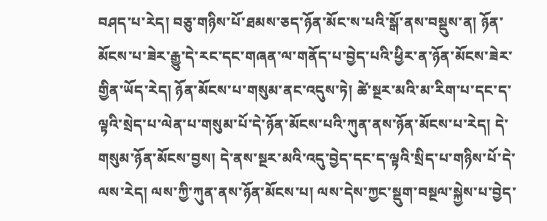བཤད་པ་རེད། བཅུ་གཉིས་པོ་ཐམས་ཅད་ཉོན་མོང་ས་པའི་སྒོ་ནས་བསྡུས་ན། ཉོན་མོངས་པ་ཟེར་རྒྱུ་དེ་རང་དང་གཞན་ལ་གནོད་པ་བྱེད་པའི་ཕྱིར་ན་ཉོན་མོངས་ཟེར་གྱིན་ཡོད་རེད། ཉོན་མོངས་པ་གསུམ་ནང་འདུས་ཏེ། ཚེ་སྔར་མའི་མ་རིག་པ་དང་ད་ལྟའི་སྲེད་པ་ལེན་པ་གསུམ་པོ་དེ་ཉོན་མོངས་པའི་ཀུན་ནས་ཉོན་མོངས་པ་རེད། དེ་གསུམ་ཉོན་མོངས་བྱས། དེ་ནས་སྔར་མའི་འདུ་བྱེད་དང་ད་ལྟའི་སྲིད་པ་གཉིས་པོ་དེ་ལས་རེད། ལས་ཀྱི་ཀུན་ནས་ཉོན་མོངས་པ། ལས་དེས་ཀྱང་སྡུག་བསྔལ་སྐྱེས་པ་བྱེད་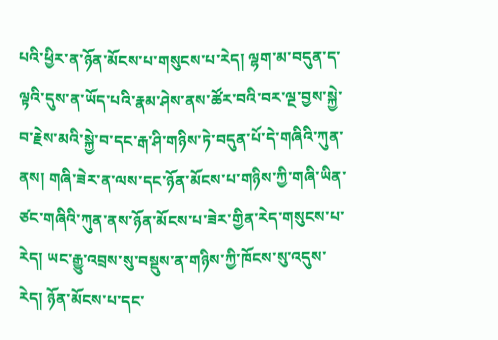པའི་ཕྱིར་ན་ཉོན་མོངས་པ་གསུངས་པ་རེད། ལྷག་མ་བདུན་ད་ལྟའི་དུས་ན་ཡོད་པའི་རྣམ་ཤེས་ནས་ཚོར་བའི་བར་ལྔ་བྱས་སྐྱེ་བ་རྗེས་མའི་སྐྱེ་བ་དང་རྒ་ཤི་གཉིས་ཏེ་བདུན་པོ་དེ་གཞིའི་ཀུན་ནས། གཞི་ཟེར་ན་ལས་དང་ཉོན་མོངས་པ་གཉིས་ཀྱི་གཞི་ཡིན་ཙང་གཞིའི་ཀུན་ནས་ཉོན་མོངས་པ་ཟེར་གྱིན་རེད་གསུངས་པ་རེད། ཡང་རྒྱུ་འབྲས་སུ་བསྡུས་ན་གཉིས་ཀྱི་ཁོངས་སུ་འདུས་རེད། ཉོན་མོངས་པ་དང་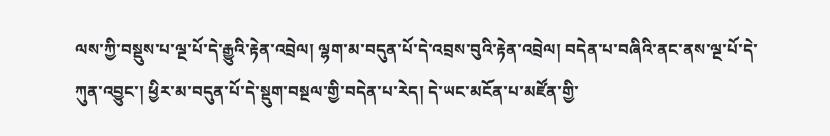ལས་ཀྱི་བསྡུས་པ་ལྔ་པོ་དེ་རྒྱུའི་རྟེན་འབྲེལ། ལྷག་མ་བདུན་པོ་དེ་འབྲས་བུའི་རྟེན་འབྲེལ། བདེན་པ་བཞིའི་ནང་ནས་ལྔ་པོ་དེ་ཀུན་འབྱུང་། ཕྱིར་མ་བདུན་པོ་དེ་སྡུག་བསྔལ་གྱི་བདེན་པ་རེད། དེ་ཡང་མངོན་པ་མཛོན་གྱི་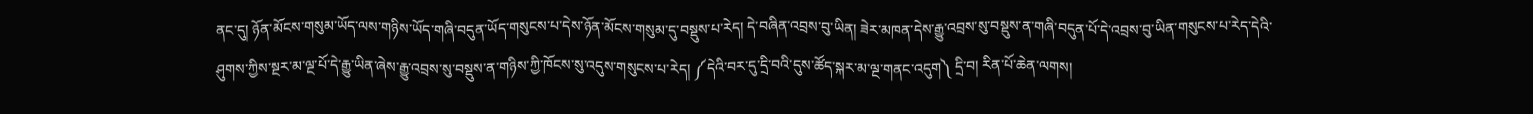ནང་དུ། ཉོན་མོངས་གསུམ་ཡོད་ལས་གཉིས་ཡོད་གཞི་བདུན་ཡོད་གསུངས་པ་དེས་ཉོན་མོངས་གསུམ་དུ་བསྡུས་པ་རེད། དེ་བཞིན་འབྲས་བུ་ཡིན། ཟེར་མཁན་དེས་རྒྱུ་འབྲས་སུ་བསྡུས་ན་གཞི་བདུན་པོ་དེ་འབྲས་བུ་ཡིན་གསུངས་པ་རེད་དེའི་ཤུགས་ཀྱིས་སྔར་མ་ལྔ་པོ་དེ་རྒྱུ་ཡིན་ཞེས་རྒྱུ་འབྲས་སུ་བསྡུས་ན་གཉིས་ཀྱི་ཁོངས་སུ་འདུས་གསུངས་པ་རེད། ༼དེའི་བར་དུ་དྲི་བའི་དུས་ཚོད་སྐར་མ་ལྔ་གནང་འདུག༽ དྲི་བ། རིན་པོ་ཆེན་ལགས།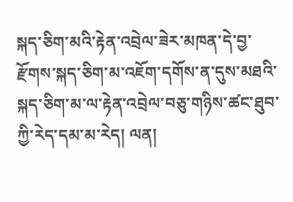སྐད་ཅིག་མའི་རྟེན་འབྲེལ་ཟེར་མཁན་དེ་བྱ་རྫོགས་སྐད་ཅིག་མ་འཇོག་དགོས་ན་དུས་མཐའི་སྐད་ཅིག་མ་ལ་རྟེན་འབྲེལ་བཅུ་གཉིས་ཚང་ཐུབ་ཀྱི་རེད་དམ་མ་རེད། ལན།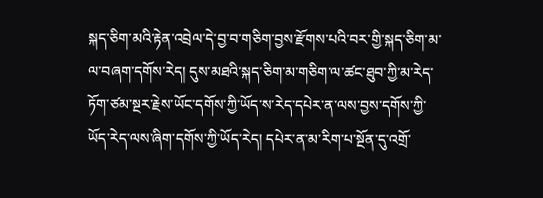སྐད་ཅིག་མའི་རྟེན་འབྲེལ་དེ་བྱ་བ་གཅིག་བྱས་རྫོགས་པའི་བར་གྱི་སྐད་ཅིག་མ་ལ་བཞག་དགོས་རེད། དུས་མཐའི་སྐད་ཅིག་མ་གཅིག་ལ་ཚང་ཐུབ་ཀྱི་མ་རེད་ཏོག་ཙམ་སྔར་རྗེས་ཡོང་དགོས་ཀྱི་ཡོད་ས་རེད་དཔེར་ན་ལས་བྱས་དགོས་ཀྱི་ཡོད་རེད་ལས་ཞིག་དགོས་ཀྱི་ཡོད་རེད། དཔེར་ན་མ་རིག་པ་སྔོན་དུ་འགྲོ་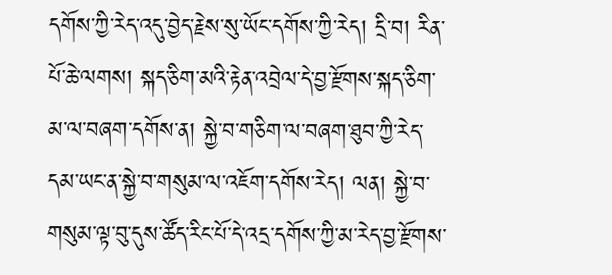དགོས་ཀྱི་རེད་འདུ་བྱེད་རྗེས་སུ་ཡོང་དགོས་ཀྱི་རེད། དྲི་བ། རིན་པོ་ཆེ་ལགས། སྐད་ཅིག་མའི་རྟེན་འབྲེལ་དེ་བྱ་རྫོགས་སྐད་ཅིག་མ་ལ་བཞག་དགོས་ན། སྐྱེ་བ་གཅིག་ལ་བཞག་ཐུབ་ཀྱི་རེད་དམ་ཡང་ན་སྐྱེ་བ་གསུམ་ལ་འཇོག་དགོས་རེད། ལན། སྐྱེ་བ་གསུམ་ལྟ་བུ་དུས་ཚོད་རིང་པོ་དེ་འདྲ་དགོས་ཀྱི་མ་རེད་བྱ་རྫོགས་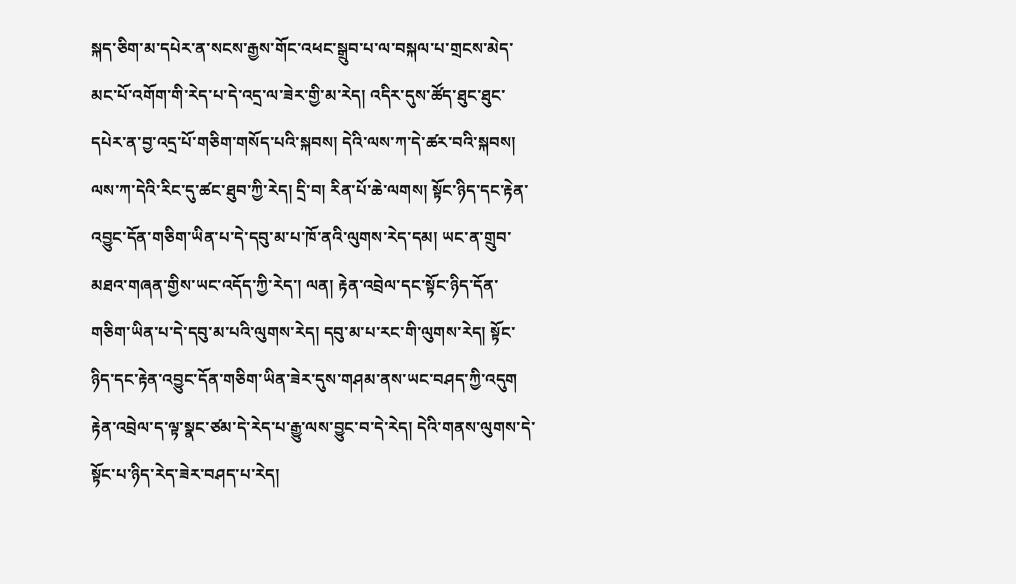སྐད་ཅིག་མ་དཔེར་ན་སངས་རྒྱས་གོང་འཕང་སྒྲུབ་པ་ལ་བསྐལ་པ་གྲངས་མེད་མང་པོ་འགོག་གི་རེད་པ་དེ་འདྲ་ལ་ཟེར་གྱི་མ་རེད། འདིར་དུས་ཚོད་ཐུང་ཐུང་དཔེར་ན་བྱ་འདྲ་པོ་གཅིག་གསོད་པའི་སྐབས། དེའི་ལས་ཀ་དེ་ཚར་བའི་སྐབས། ལས་ཀ་དེའི་རིང་དུ་ཚང་ཐུབ་ཀྱི་རེད། དྲི་བ། རིན་པོ་ཆེ་ལགས། སྟོང་ཉིད་དང་རྟེན་འབྱུང་དོན་གཅིག་ཡིན་པ་དེ་དབུ་མ་པ་ཁོ་ནའི་ལུགས་རེད་དམ། ཡང་ན་གྲུབ་མཐའ་གཞན་གྱིས་ཡང་འདོད་ཀྱི་རེད་། ལན། རྟེན་འབྲེལ་དང་སྟོང་ཉིད་དོན་གཅིག་ཡིན་པ་དེ་དབུ་མ་པའི་ལུགས་རེད། དབུ་མ་པ་རང་གི་ལུགས་རེད། སྟོང་ཉིད་དང་རྟེན་འབྱུང་དོན་གཅིག་ཡིན་ཟེར་དུས་གཤམ་ནས་ཡང་བཤད་ཀྱི་འདུག རྟེན་འབྲེལ་ད་ལྟ་སྣང་ཙམ་དེ་རེད་པ་རྒྱུ་ལས་བྱུང་བ་དེ་རེད། དེའི་གནས་ལུགས་དེ་སྟོང་པ་ཉིད་རེད་ཟེར་བཤད་པ་རེད།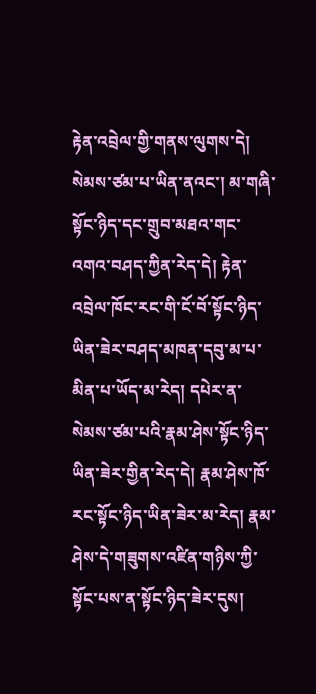རྟེན་འབྲེལ་གྱི་གནས་ལུགས་དེ། སེམས་ཙམ་པ་ཡིན་ནའང་། མ་གཞི་སྟོང་ཉིད་དང་གྲུབ་མཐའ་གང་འགའ་བཤད་ཀྱིན་རེད་དེ། རྟེན་འབྲེལ་ཁོང་རང་གི་ངོ་བོ་སྟོང་ཉིད་ཡིན་ཟེར་བཤད་མཁན་དབུ་མ་པ་མིན་པ་ཡོད་མ་རེད། དཔེར་ན་སེམས་ཙམ་པའི་རྣམ་ཤེས་སྟོང་ཉིད་ཡིན་ཟེར་གྱིན་རེད་དེ། རྣམ་ཤེས་ཁོ་རང་སྟོང་ཉིད་ཡིན་ཟེར་མ་རེད། རྣམ་ཤེས་དེ་གཟུགས་འཛིན་གཉིས་ཀྱི་སྟོང་པས་ན་སྟོང་ཉིད་ཟེར་དུས།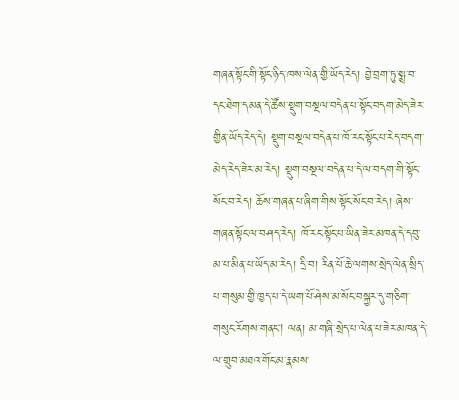གཞན་སྟོང་གི་སྟོང་ཉིད་ཁས་ལེན་གྱི་ཡོད་རེད། བྱེ་བྲག་ཏུ་སྨྲ་བ་དང་ཐེག་དམན་དེ་ཚོས་སྡུག་བསྔལ་བདེན་པ་སྟོང་བདག་མེད་ཟེར་གྱིན་ཡོད་རེད་དེ། སྡུག་བསྔལ་བདེན་པ་ཁོ་རང་སྟོང་པ་རེད་བདག་མེད་རེད་ཟེར་མ་རེད། སྡུག་བསྔལ་བདེན་པ་དེ་ལ་བདག་གི་སྟོང་སོང་བ་རེད། ཆོས་གཞན་པ་ཞིག་གིས་སྟོང་སོང་བ་རེད། ཞེས་གཞན་སྟོང་ལ་བཤད་རེད། ཁོ་རང་སྟོང་པ་ཡིན་ཟེར་མཁན་དེ་དབུ་མ་པ་མིན་པ་ཡོད་མ་རེད། དྲི་བ། རིན་པོ་ཆེ་ལགས་སྲེད་ལེན་སྲིད་པ་གསུམ་གྱི་ཁྱད་པ་དེ་ཡག་པོ་ཤེས་མ་སོང་བསྐྱར་དུ་གཅིག་གསུང་རོགས་གནང། ལན། མ་གཞི་སྲེད་པ་ལེན་པ་ཟེར་མཁན་དེ་ལ་གྲུབ་མཐའ་གོང་མ་རྣམས་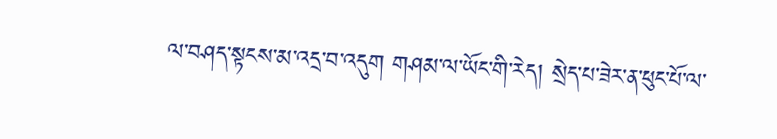ལ་བཤད་སྟངས་མ་འདྲ་བ་འདུག གཤམ་ལ་ཡོང་གི་རེད། སྲེད་པ་ཟེར་ན་ཕུང་པོ་ལ་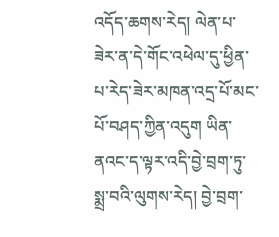འདོད་ཆགས་རེད། ལེན་པ་ཟེར་ན་དེ་གོང་འཕེལ་དུ་ཕྱིན་པ་རེད་ཟེར་མཁན་འདྲ་པོ་མང་པོ་བཤད་ཀྱིན་འདུག ཡིན་ནའང་ད་ལྟར་འདི་བྱེ་བྲག་ཏུ་སྨྲ་བའི་ལུགས་རེད། བྱེ་བྲག་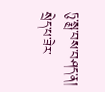ཏུ་སྨྲ་བས་བཤད་ན། སྲེད་པ་ཟེར་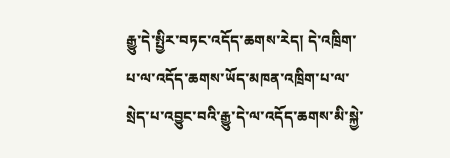རྒྱུ་དེ་སྤྱིར་བཏང་འདོད་ཆགས་རེད། དེ་འཁྲིག་པ་ལ་འདོད་ཆགས་ཡོད་མཁན་འཁྲིག་པ་ལ་སྲེད་པ་འབྱུང་བའི་རྒྱུ་དེ་ལ་འདོད་ཆགས་མི་སྐྱེ་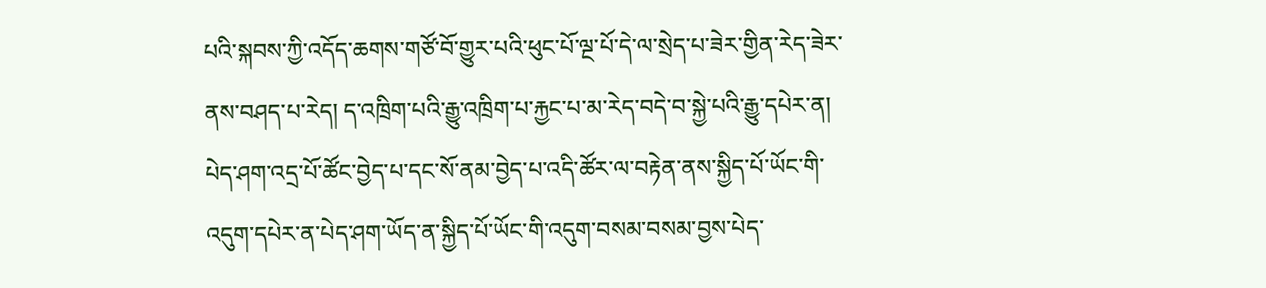པའི་སྐབས་ཀྱི་འདོད་ཆགས་གཙོ་བོ་གྱུར་པའི་ཕུང་པོ་ལྔ་པོ་དེ་ལ་སྲེད་པ་ཟེར་གྱིན་རེད་ཟེར་ནས་བཤད་པ་རེད། ད་འཁྲིག་པའི་རྒྱུ་འཁྲིག་པ་རྐྱང་པ་མ་རེད་བདེ་བ་སྐྱེ་པའི་རྒྱུ་དཔེར་ན། པེད་ཤག་འདྲ་པོ་ཚོང་བྱེད་པ་དང་སོ་ནམ་བྱེད་པ་འདི་ཚོར་ལ་བརྟེན་ནས་སྐྱིད་པོ་ཡོང་གི་འདུག་དཔེར་ན་པེད་ཤག་ཡོད་ན་སྐྱིད་པོ་ཡོང་གི་འདུག་བསམ་བསམ་བྱས་པེད་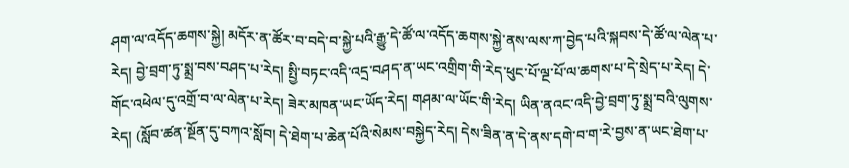ཤག་ལ་འདོད་ཆགས་སྐྱེ། མདོར་ན་ཚོར་བ་བདེ་བ་སྐྱེ་པའི་རྒྱུ་དེ་ཚོ་ལ་འདོད་ཆགས་སྐྱེ་ནས་ལས་ཀ་བྱེད་པའི་སྐབས་དེ་ཚོ་ལ་ལེན་པ་རེད། བྱེ་བྲག་ཏུ་སྨྲ་བས་བཤད་པ་རེད། སྤྱི་བཏང་འདི་འདྲ་བཤད་ན་ཡང་འགྲིག་གི་རེད་ཕུང་པོ་ལྔ་པོ་ལ་ཆགས་པ་དེ་སྲེད་པ་རེད། དེ་གོང་འཕེལ་དུ་འགྲོ་བ་ལ་ལེན་པ་རེད། ཟེར་མཁན་ཡང་ཡོད་རེད། གཤམ་ལ་ཡོང་གི་རེད། ཡིན་ནའང་འདི་བྱེ་བྲག་ཏུ་སྨྲ་བའི་ལུགས་རེད། (སློབ་ཚན་སྔོན་དུ་བཀའ་སློབ། དེ་ཐེག་པ་ཆེན་པོའི་སེམས་བསྐྱེད་རེད། དེས་ཟིན་ན་དེ་ནས་དགེ་བ་ག་རེ་བྱས་ན་ཡང་ཐེག་པ་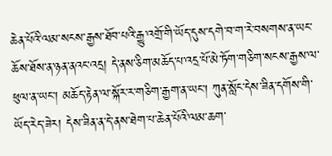ཆེན་པོའི་ལམ་སངས་རྒྱས་ཐོབ་པའི་རྒྱུ་འགྲོ་གི་ཡོད་དུས་དགེ་བ་ག་རེ་བསགས་ན་ཡང་ཆོས་ཐོས་ན་ཉན་ནའང་འདྲ། དེ་ནས་ཅིག་མཆོད་པ་འདྲ་པོ་མེ་ཏོག་གཅིག་སངས་རྒྱས་ལ་ཕུལ་ན་ཡང་། མཆོད་རྟེན་ལ་སྐོར་ར་གཅིག་རྒྱག་ན་ཡང་། ཀུན་སློང་དེས་ཟིན་དགོས་གི་ཡོད་རེད་ཟེར། དེས་ཟིན་ན་དེ་ནས་ཐེག་པ་ཆེན་པོའི་ལམ་ཆག་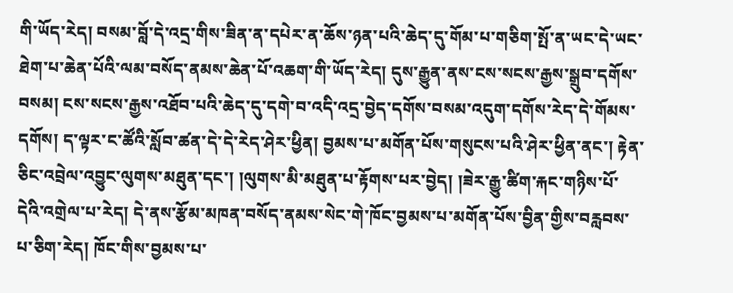གི་ཡོད་རེད། བསམ་བློ་དེ་འདྲ་གིས་ཟིན་ན་དཔེར་ན་ཆོས་ཉན་པའི་ཆེད་དུ་གོམ་པ་གཅིག་སྤོ་ན་ཡང་དེ་ཡང་ཐེག་པ་ཆེན་པོའི་ལམ་བསོད་ནམས་ཆེན་པོ་འཆག་གི་ཡོད་རེད། དུས་རྒྱུན་ནས་ངས་སངས་རྒྱས་སྒྲུབ་དགོས་བསམ། ངས་སངས་རྒྱས་འཐོབ་པའི་ཆེད་དུ་དགེ་བ་འདི་འདྲ་བྱེད་དགོས་བསམ་འདུག་དགོས་རེད་དེ་གོམས་དགོས། ད་ལྟར་ང་ཚོའི་སློབ་ཚན་དེ་དེ་རེད་ཤེར་ཕྱིན། བྱམས་པ་མགོན་པོས་གསུངས་པའི་ཤེར་ཕྱིན་ནང་། རྟེན་ཅིང་འབྲེལ་འབྱུང་ལུགས་མཐུན་དང་། །ལུགས་མི་མཐུན་པ་རྟོགས་པར་བྱེད། །ཟེར་རྒྱུ་ཚིག་རྐང་གཉིས་པོ་དེའི་འགྲེལ་པ་རེད། དེ་ནས་རྩོམ་མཁན་བསོད་ནམས་སེང་གེ་ཁོང་བྱམས་པ་མགོན་པོས་བྱིན་གྱིས་བརླབས་པ་ཅིག་རེད། ཁོང་གིས་བྱམས་པ་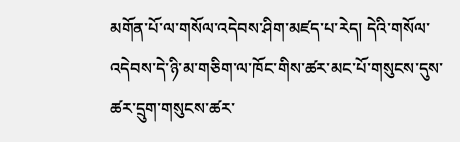མགོན་པོ་ལ་གསོལ་འདེབས་ཤིག་མཛད་པ་རེད། དེའི་གསོལ་འདེབས་དེ་ཉི་མ་གཅིག་ལ་ཁོང་གིས་ཚར་མང་པོ་གསུངས་དུས་ཚར་དྲུག་གསུངས་ཚར་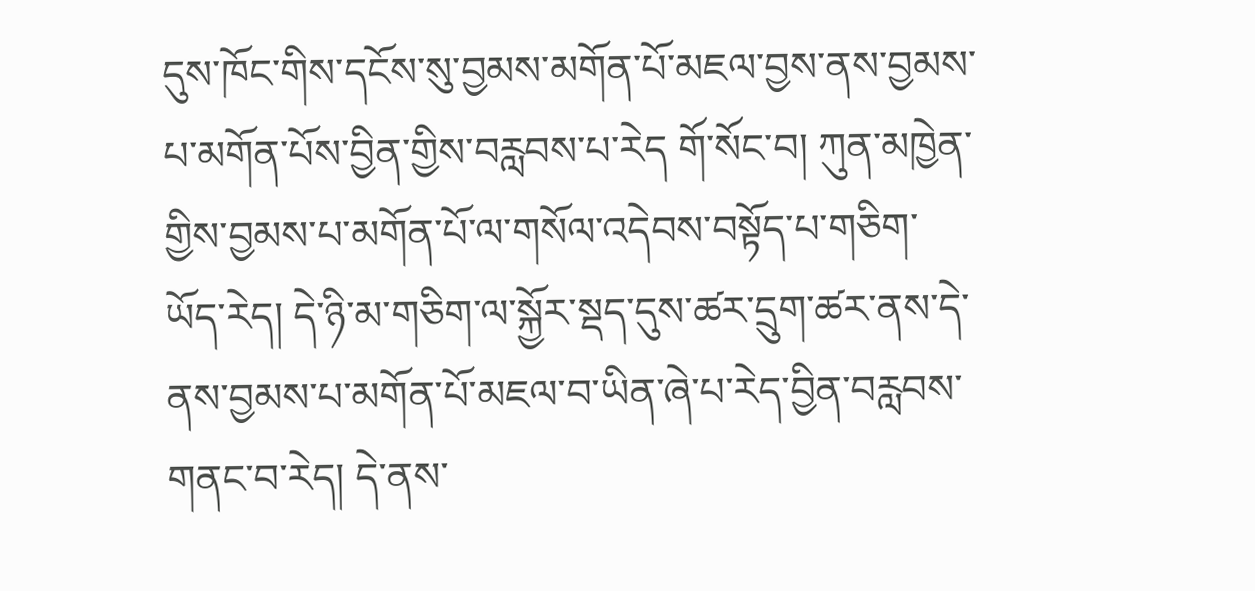དུས་ཁོང་གིས་དངོས་སུ་བྱམས་མགོན་པོ་མཇལ་བྱས་ནས་བྱམས་པ་མགོན་པོས་བྱིན་གྱིས་བརླབས་པ་རེད གོ་སོང་བ། ཀུན་མཁྱེན་གྱིས་བྱམས་པ་མགོན་པོ་ལ་གསོལ་འདེབས་བསྟོད་པ་གཅིག་ཡོད་རེད། དེ་ཉི་མ་གཅིག་ལ་སྐྱོར་སྡད་དུས་ཚར་དྲུག་ཚར་ནས་དེ་ནས་བྱམས་པ་མགོན་པོ་མཇལ་བ་ཡིན་ཞེ་པ་རེད་བྱིན་བརླབས་གནང་བ་རེད། དེ་ནས་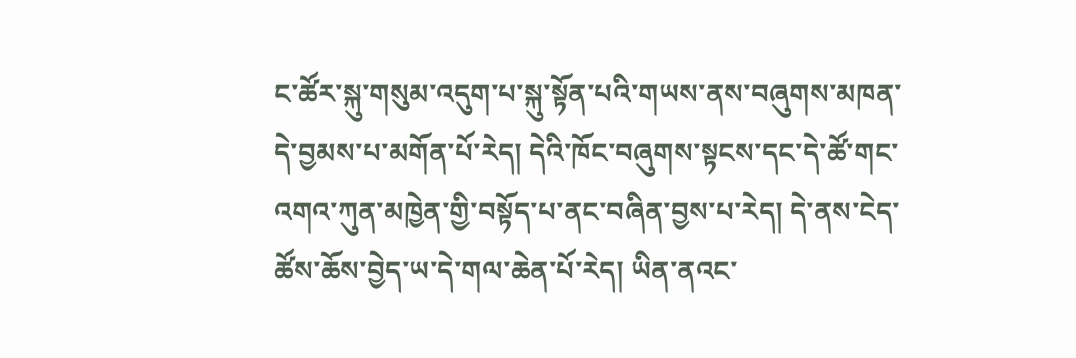ང་ཚོར་སྐུ་གསུམ་འདུག་པ་སྐུ་སྟོན་པའི་གཡས་ནས་བཞུགས་མཁན་དེ་བྱམས་པ་མགོན་པོ་རེད། དེའི་ཁོང་བཞུགས་སྟངས་དང་དེ་ཚོ་གང་འགའ་ཀུན་མཁྱེན་གྱི་བསྟོད་པ་ནང་བཞིན་བྱས་པ་རེད། དེ་ནས་ངེད་ཚོས་ཆོས་བྱེད་ཡ་དེ་གལ་ཆེན་པོ་རེད། ཡིན་ནའང་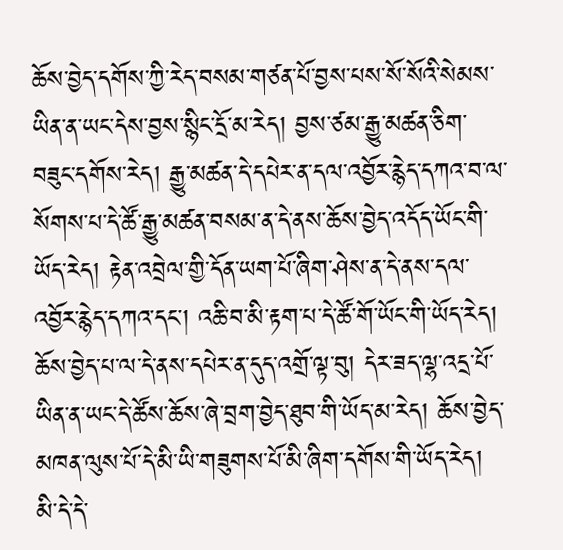ཆོས་བྱེད་དགོས་ཀྱི་རེད་བསམ་གཙན་པོ་བྱས་པས་སོ་སོའི་སེམས་ཡིན་ན་ཡང་དེས་བྱས་སྙིང་དྲོ་མ་རེད། བྱས་ཙམ་རྒྱུ་མཚན་ཅིག་བཟུང་དགོས་རེད། རྒྱུ་མཚན་དེ་དཔེར་ན་དལ་འབྱོར་རྙེད་དཀའ་བ་ལ་སོགས་པ་དེ་ཚོ་རྒྱུ་མཚན་བསམ་ན་དེ་ནས་ཆོས་བྱེད་འདོད་ཡོང་གི་ཡོད་རེད། རྟེན་འབྲེལ་གྱི་དོན་ཡག་པོ་ཞིག་ཤེས་ན་དེ་ནས་དལ་འབྱོར་རྙེད་དཀའ་དང་། འཆི་བ་མི་རྟག་པ་དེ་ཚོ་གོ་ཡོང་གི་ཡོད་རེད། ཆོས་བྱེད་པ་ལ་དེ་ནས་དཔེར་ན་དུད་འགྲོ་ལྟ་བུ། དེར་ཟད་ལྷ་འདྲ་པོ་ཡིན་ན་ཡང་དེ་ཚོས་ཆོས་ཞེ་བྲག་བྱེད་ཐུབ་གི་ཡོད་མ་རེད། ཆོས་བྱེད་མཁན་ལུས་པོ་དེ་མི་ཡི་གཟུགས་པོ་མི་ཞིག་དགོས་གི་ཡོད་རེད། མི་དེ་དེ་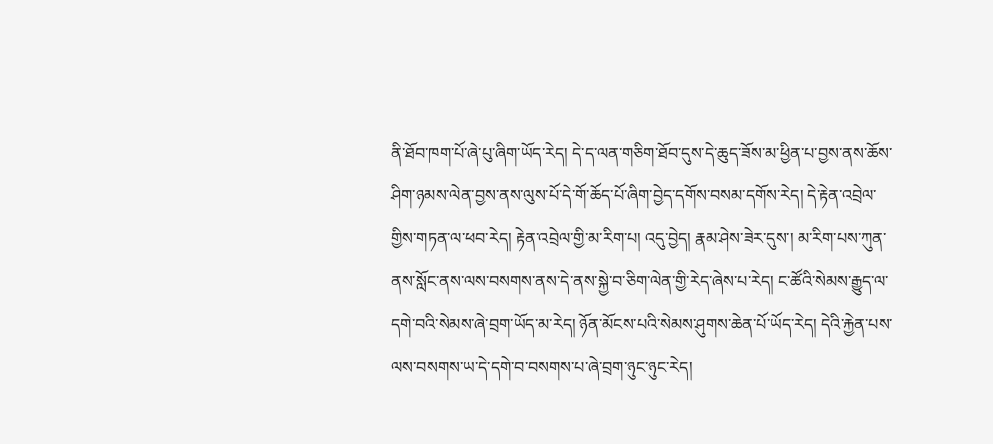ནི་ཐོབ་ཁག་པོ་ཞེ་པུ་ཞིག་ཡོད་རེད། དེ་ད་ལན་གཅིག་ཐོབ་དུས་དེ་ཆུད་ཟོས་མ་ཕྱིན་པ་བྱས་ནས་ཆོས་ཤིག་ཉམས་ལེན་བྱས་ནས་ལུས་པོ་དེ་གོ་ཆོད་པོ་ཞིག་བྱེད་དགོས་བསམ་དགོས་རེད། དེ་རྟེན་འབྲེལ་གྱིས་གཏན་ལ་ཕབ་རེད། རྟེན་འབྲེལ་གྱི་མ་རིག་པ། འདུ་བྱེད། རྣམ་ཤེས་ཟེར་དུས་། མ་རིག་པས་ཀུན་ནས་སློང་ནས་ལས་བསགས་ནས་དེ་ནས་སྐྱེ་བ་ཅིག་ལེན་གྱི་རེད་ཞེས་པ་རེད། ང་ཚོའི་སེམས་རྒྱུད་ལ་དགེ་བའི་སེམས་ཞེ་བྲག་ཡོད་མ་རེད། ཉོན་མོངས་པའི་སེམས་ཤུགས་ཆེན་པོ་ཡོད་རེད། དེའི་རྐྱེན་པས་ལས་བསགས་ཡ་དེ་དགེ་བ་བསགས་པ་ཞེ་བྲག་ཉུང་ཉུང་རེད།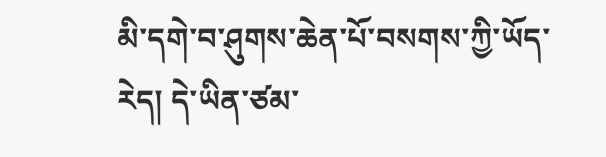མི་དགེ་བ་ཤུགས་ཆེན་པོ་བསགས་ཀྱི་ཡོད་རེད། དེ་ཡིན་ཙམ་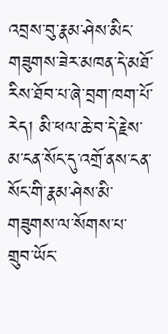འབྲས་བུ་རྣམ་ཤེས་མིང་གཟུགས་ཟེར་མཁན་དེ་མཐོ་རིས་ཐོབ་པ་ཞེ་བྲག་ཁག་པོ་རེད། མི་ཕལ་ཆེ་བ་དེ་རྗེས་མ་ངན་སོང་དུ་འགྲོ་ནས་ངན་སོང་གི་རྣམ་ཤེས་མི་གཟུགས་ལ་སོགས་པ་གྲུབ་ཡོང་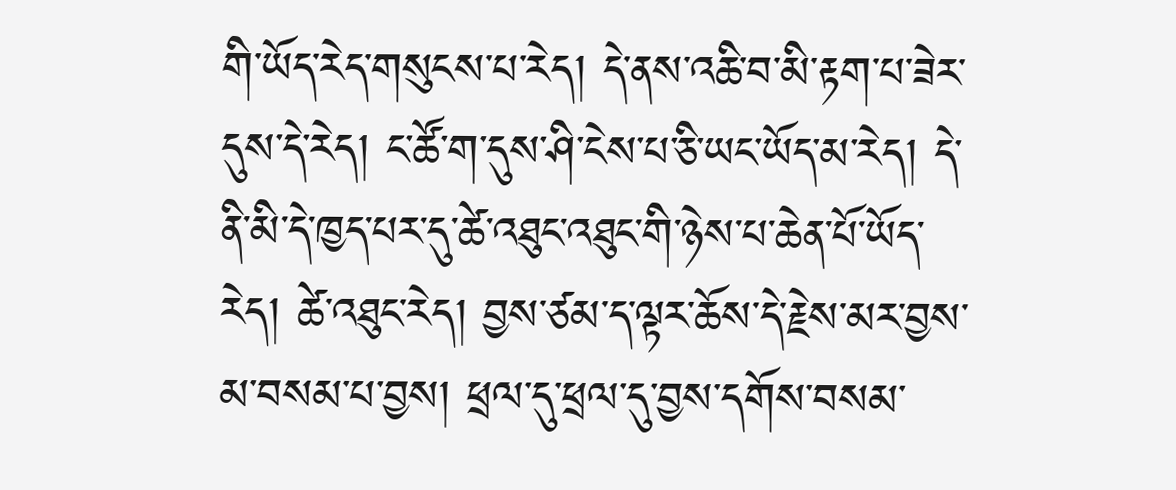གི་ཡོད་རེད་གསུངས་པ་རེད། དེ་ནས་འཆི་བ་མི་རྟག་པ་ཟེར་དུས་དེ་རེད། ང་ཚོ་ག་དུས་ཤི་ངེས་པ་ཅི་ཡང་ཡོད་མ་རེད། དེ་ནི་མི་དེ་ཁྱད་པར་དུ་ཚེ་འཐུང་འཐུང་གི་ཉེས་པ་ཆེན་པོ་ཡོད་རེད། ཚེ་འཐུང་རེད། བྱས་ཙམ་ད་ལྟར་ཆོས་དེ་རྗེས་མར་བྱས་མ་བསམ་པ་བྱས། ཕྲལ་དུ་ཕྲལ་དུ་བྱས་དགོས་བསམ་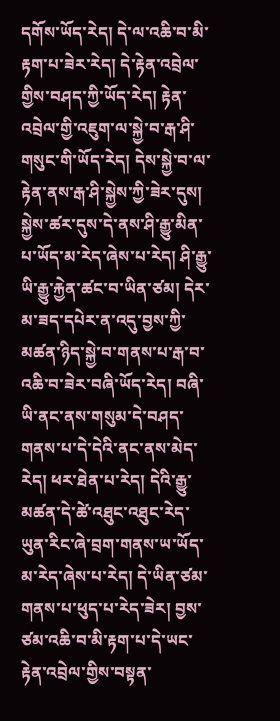དགོས་ཡོད་རེད། དེ་ལ་འཆི་བ་མི་རྟག་པ་ཟེར་རེད། དེ་རྟེན་འབྲེལ་གྱིས་བཤད་ཀྱི་ཡོད་རེད། རྟེན་འབྲེལ་གྱི་འཇུག་ལ་སྐྱེ་བ་རྒ་ཤི་གསུང་གི་ཡོད་རེད། དེས་སྐྱེ་བ་ལ་རྟེན་ནས་རྒ་ཤི་སྐྱེས་ཀྱི་ཟེར་དུས། སྐྱེས་ཚར་དུས་དེ་ནས་ཤི་རྒྱུ་མིན་པ་ཡོད་མ་རེད་ཞེས་པ་རེད། ཤི་རྒྱུ་ཡི་རྒྱུ་རྐྱེན་ཚང་བ་ཡིན་ཙམ། དེར་མ་ཟད་དཔེར་ན་འདུ་བྱས་ཀྱི་མཚན་ཉིད་སྐྱེ་བ་གནས་པ་རྒ་བ་འཆི་བ་ཟེར་བཞི་ཡོད་རེད། བཞི་ཡི་ནང་ནས་གསུམ་དེ་བཤད་གནས་པ་དེ་དེའི་ནང་ནས་མེད་རེད། ཕར་ཐེན་པ་རེད། དེའི་རྒྱུ་མཚན་དེ་ཚེ་འཐུང་འཐུང་རེད་ཡུན་རིང་ཞེ་བྲག་གནས་ཡ་ཡོད་མ་རེད་ཞེས་པ་རེད། དེ་ཡིན་ཙམ་གནས་པ་ཕུད་པ་རེད་ཟེར། བྱས་ཙམ་འཆི་བ་མི་རྟག་པ་དེ་ཡང་རྟེན་འབྲེལ་གྱིས་བསྟན་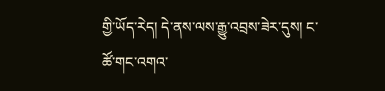གྱི་ཡོད་རེད། དེ་ནས་ལས་རྒྱུ་འབྲས་ཟེར་དུས། ང་ཚོ་གང་འགའ་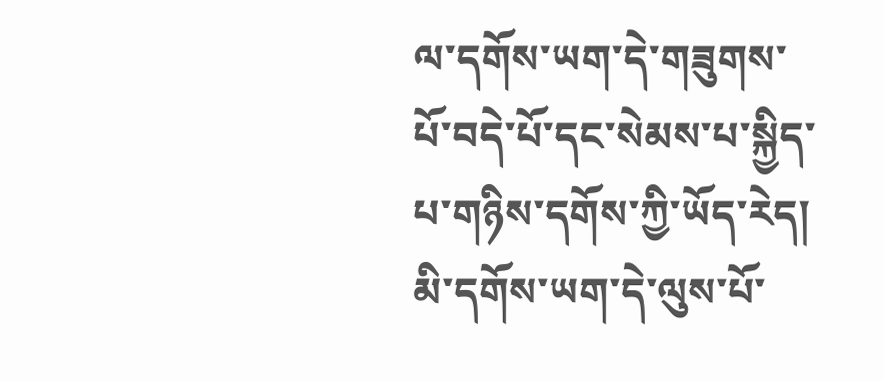ལ་དགོས་ཡག་དེ་གཟུགས་པོ་བདེ་པོ་དང་སེམས་པ་སྐྱིད་པ་གཉིས་དགོས་ཀྱི་ཡོད་རེད། མི་དགོས་ཡག་དེ་ལུས་པོ་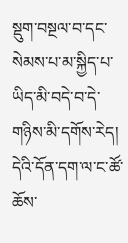སྡུག་བསྔལ་བ་དང་སེམས་པ་མ་སྐྱིད་པ་ཡིད་མི་བདེ་བ་དེ་གཉིས་མི་དགོས་རེད། དེའི་དོན་དག་ལ་ང་ཚོ་ཆོས་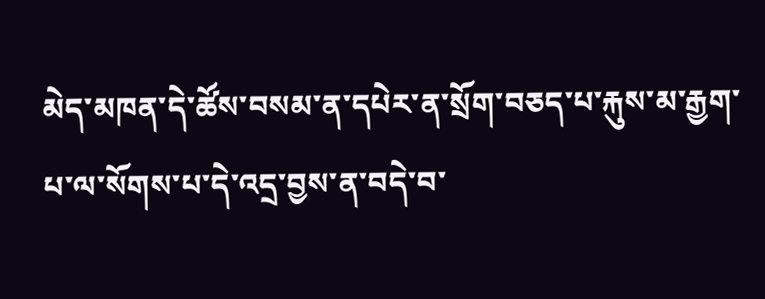མེད་མཁན་དེ་ཚོས་བསམ་ན་དཔེར་ན་སྲོག་བཅད་པ་རྐུས་མ་རྒྱག་པ་ལ་སོགས་པ་དེ་འདྲ་བྱས་ན་བདེ་བ་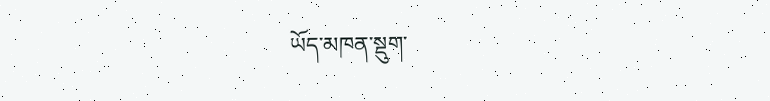ཡོད་མཁན་སྡུག་